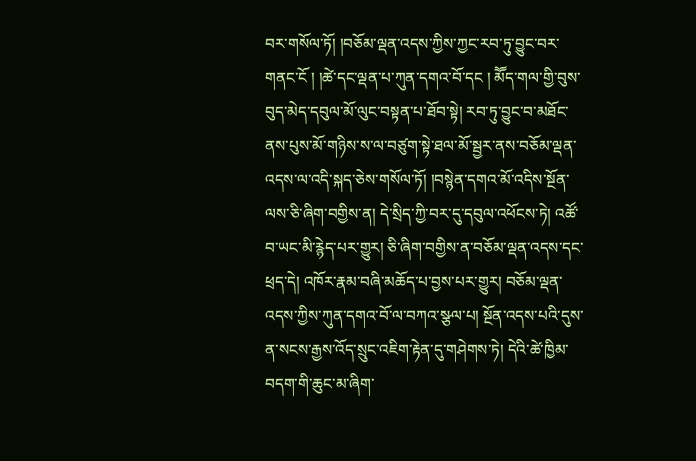བར་གསོལ་ཏོ། །བཅོམ་ལྡན་འདས་ཀྱིས་ཀྱང་རབ་ཏུ་བྱུང་བར་གནང་ངོ ། །ཚེ་དང་ལྡན་པ་ཀུན་དགའ་བོ་དང ། མཽད་གལ་གྱི་བུས་བུད་མེད་དབུལ་མོ་ལུང་བསྟན་པ་ཐོབ་སྟེ། རབ་ཏུ་བྱུང་བ་མཐོང་ནས་པུས་མོ་གཉིས་ས་ལ་བཙུག་སྟེ་ཐལ་མོ་སྦྱར་ནས་བཅོམ་ལྡན་འདས་ལ་འདི་སྐད་ཅེས་གསོལ་ཏོ། །བསྙེན་དགའ་མོ་འདིས་སྔོན་ལས་ཅི་ཞིག་བགྱིས་ན། དེ་སྲིད་ཀྱི་བར་དུ་དབུལ་འཕོངས་ཏེ། འཚོ་བ་ཡང་མི་རྙེད་པར་གྱུར། ཅི་ཞིག་བགྱིས་ན་བཅོམ་ལྡན་འདས་དང་ཕྲད་དེ། འཁོར་རྣམ་བཞི་མཆོད་པ་བྱས་པར་གྱུར། བཅོམ་ལྡན་འདས་ཀྱིས་ཀུན་དགའ་བོ་ལ་བཀའ་སྩལ་པ། སྔོན་འདས་པའི་དུས་ན་སངས་རྒྱས་འོད་སྲུང་འཇིག་རྟེན་དུ་གཤེགས་ཏེ། དེའི་ཚེ་ཁྱིམ་བདག་གི་ཆུང་མ་ཞིག་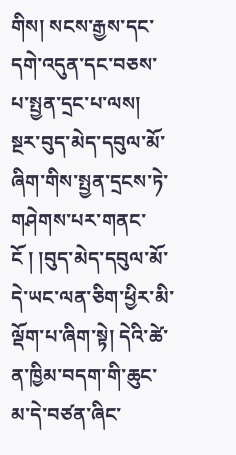གིས། སངས་རྒྱས་དང་དགེ་འདུན་དང་བཅས་པ་སྤྱན་དྲང་པ་ལས། སྔར་བུད་མེད་དབུལ་མོ་ཞིག་གིས་སྤྱན་དྲངས་ཏེ་གཤེགས་པར་གནང་ངོ ། །བུད་མེད་དབུལ་མོ་དེ་ཡང་ལན་ཅིག་ཕྱིར་མི་ལྡོག་པ་ཞིག་སྟེ། དེའི་ཚེ་ན་ཁྱིམ་བདག་གི་ཆུང་མ་དེ་བཙན་ཞིང་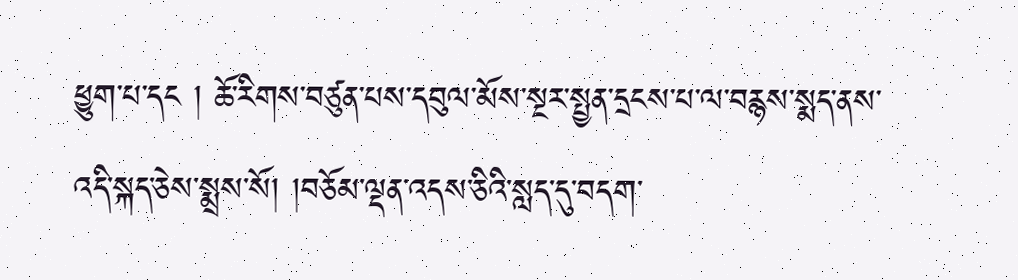ཕྱུག་པ་དང ། ཆོ་རིགས་བཙུན་པས་དབུལ་མོས་སྔར་སྤྱན་དྲངས་པ་ལ་བརྙས་སྨད་ནས་འདི་སྐད་ཅེས་སྨྲས་སོ། །བཅོམ་ལྡན་འདས་ཅིའི་སླད་དུ་བདག་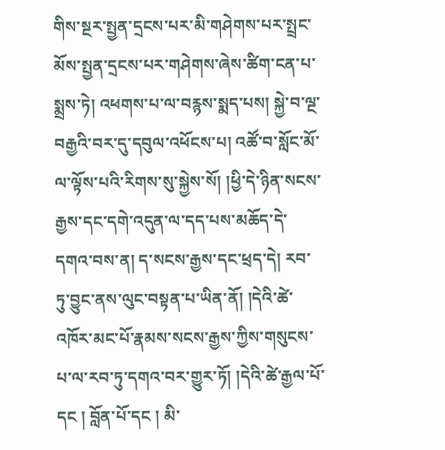གིས་སྔར་སྤྱན་དྲངས་པར་མི་གཤེགས་པར་སྤྲང་མོས་སྤྱན་དྲངས་པར་གཤེགས་ཞེས་ཚིག་ངན་པ་སྨྲས་ཏེ། འཕགས་པ་ལ་བརྙས་སྨད་པས། སྐྱེ་བ་ལྔ་བརྒྱའི་བར་དུ་དབུལ་འཕོངས་པ། འཚོ་བ་སློང་མོ་ལ་ལྟོས་པའི་རིགས་སུ་སྐྱེས་སོ། །ཕྱི་དེ་ཉིན་སངས་རྒྱས་དང་དགེ་འདུན་ལ་དད་པས་མཆོད་དེ་དགའ་བས་ན། ད་སངས་རྒྱས་དང་ཕྲད་དེ། རབ་ཏུ་བྱུང་ནས་ལུང་བསྟན་པ་ཡིན་ནོ། །དེའི་ཚེ་འཁོར་མང་པོ་རྣམས་སངས་རྒྱས་ཀྱིས་གསུངས་པ་ལ་རབ་ཏུ་དགའ་བར་གྱུར་ཏོ། །དེའི་ཚེ་རྒྱལ་པོ་དང ། བློན་པོ་དང ། མི་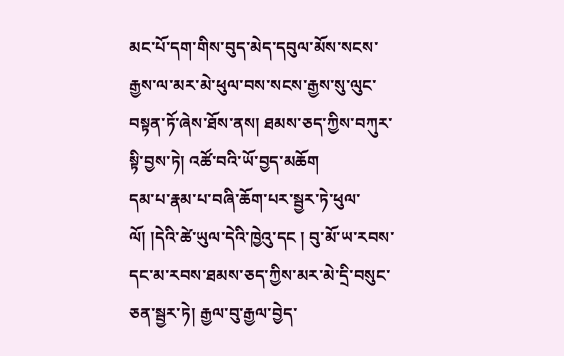མང་པོ་དག་གིས་བུད་མེད་དབུལ་མོས་སངས་རྒྱས་ལ་མར་མེ་ཕུལ་བས་སངས་རྒྱས་སུ་ལུང་བསྟན་ཏོ་ཞེས་ཐོས་ནས། ཐམས་ཅད་ཀྱིས་བཀུར་སྟི་བྱས་ཏེ། འཚོ་བའི་ཡོ་བྱད་མཆོག
དམ་པ་རྣམ་པ་བཞི་ཆོག་པར་སྦྱར་ཏེ་ཕུལ་ལོ། །དེའི་ཚེ་ཡུལ་དེའི་ཁྱེའུ་དང ། བུ་མོ་ཡ་རབས་དང་མ་རབས་ཐམས་ཅད་ཀྱིས་མར་མེ་དྲི་བསུང་ཅན་སྦྱར་ཏེ། རྒྱལ་བུ་རྒྱལ་བྱེད་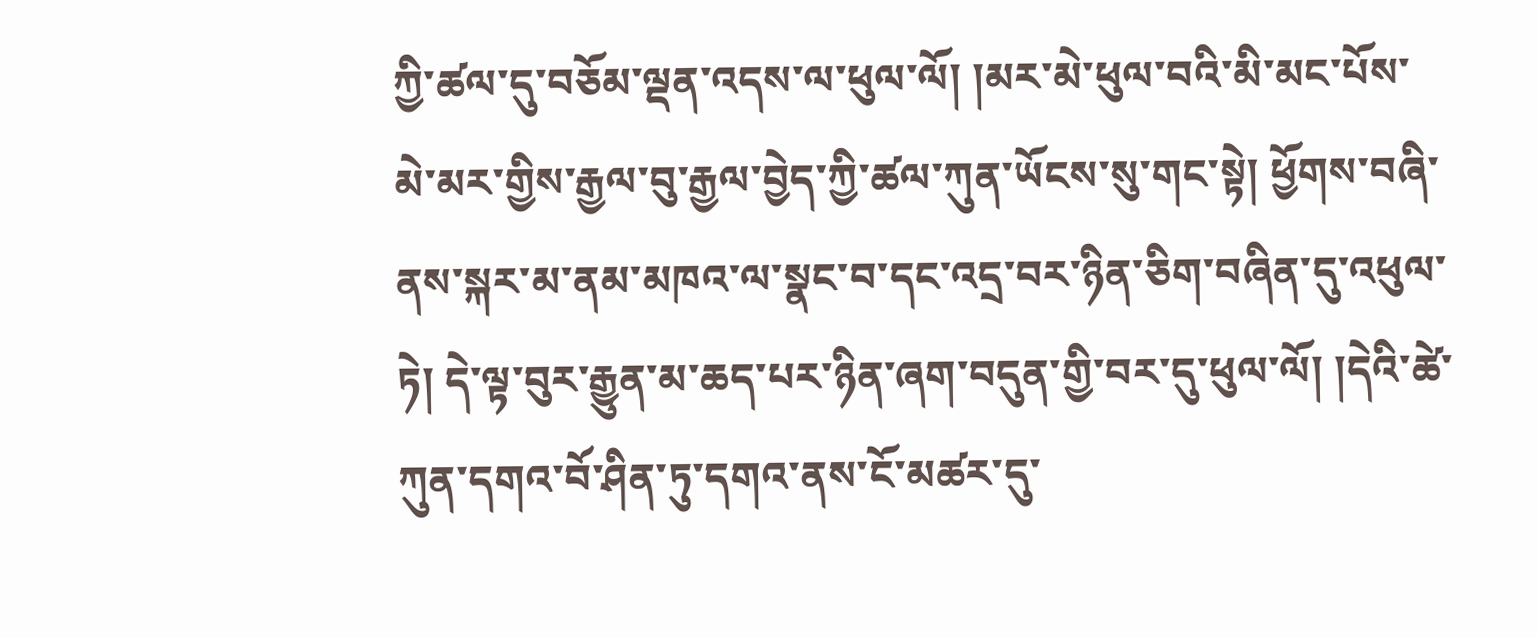ཀྱི་ཚལ་དུ་བཅོམ་ལྡན་འདས་ལ་ཕུལ་ལོ། །མར་མེ་ཕུལ་བའི་མི་མང་པོས་མེ་མར་གྱིས་རྒྱལ་བུ་རྒྱལ་བྱེད་ཀྱི་ཚལ་ཀུན་ཡོངས་སུ་གང་སྟེ། ཕྱོགས་བཞི་ནས་སྐར་མ་ནམ་མཁའ་ལ་སྣང་བ་དང་འདྲ་བར་ཉིན་ཅིག་བཞིན་དུ་འཕུལ་ཏེ། དེ་ལྟ་བུར་རྒྱུན་མ་ཆད་པར་ཉིན་ཞག་བདུན་གྱི་བར་དུ་ཕུལ་ལོ། །དེའི་ཚེ་ཀུན་དགའ་བོ་ཤིན་ཏུ་དགའ་ནས་ངོ་མཚར་དུ་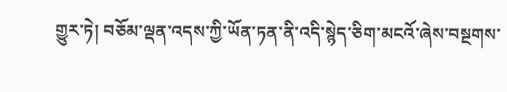གྱུར་ཏེ། བཅོམ་ལྡན་འདས་ཀྱི་ཡོན་ཏན་ནི་འདི་སྙེད་ཅིག་མངའོ་ཞེས་བསྔགས་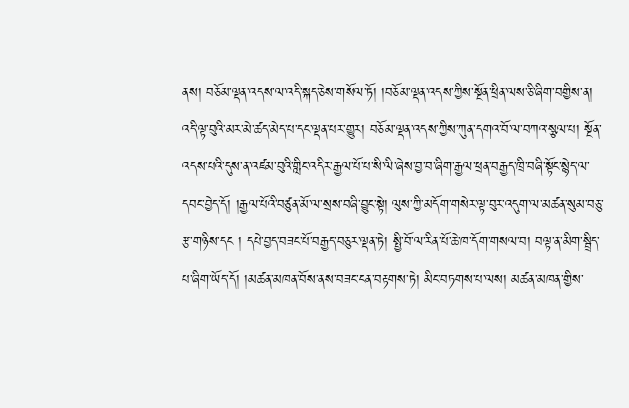ནས། བཅོམ་ལྡན་འདས་ལ་འདི་སྐད་ཅེས་གསོལ་ཏོ། །བཅོམ་ལྡན་འདས་ཀྱིས་སྔོན་ཕྲིན་ལས་ཅི་ཞིག་བགྱིས་ན། འདི་ལྟ་བུའི་མར་མེ་ཚད་མེད་པ་དང་ལྡན་པར་གྱུར། བཅོམ་ལྡན་འདས་ཀྱིས་ཀུན་དགའ་བོ་ལ་བཀའ་སྩལ་པ། སྔོན་འདས་པའི་དུས་ན་འཛམ་བུའི་གླིང་འདིར་རྒྱལ་པོ་པ་སི་ལི་ཞེས་བྱ་བ་ཞིག་རྒྱལ་ཕྲན་བརྒྱད་ཁྲི་བཞི་སྟོང་སྙེད་ལ་དབང་བྱེད་དོ། །རྒྱལ་པོའི་བཙུན་མོ་ལ་སྲས་བཞི་བྱུང་སྟེ། ལུས་ཀྱི་མདོག་གསེར་ལྟ་བུར་འདུག་ལ་མཚན་སུམ་བཅུ་རྩ་གཉིས་དང ། དཔེ་བྱད་བཟང་པོ་བརྒྱད་བཅུར་ལྡན་ཏེ། སྤྱི་བོ་ལ་རིན་པོ་ཆེ་ཁ་དོག་གསལ་བ། བལྟ་ན་མིག་སྦྲིད་པ་ཞིག་ཡོད་དོ། །མཚན་མཁན་བོས་ནས་བཟང་ངན་བརྟགས་ཏེ། མིང་བཏགས་པ་ལས། མཚན་མཁན་གྱིས་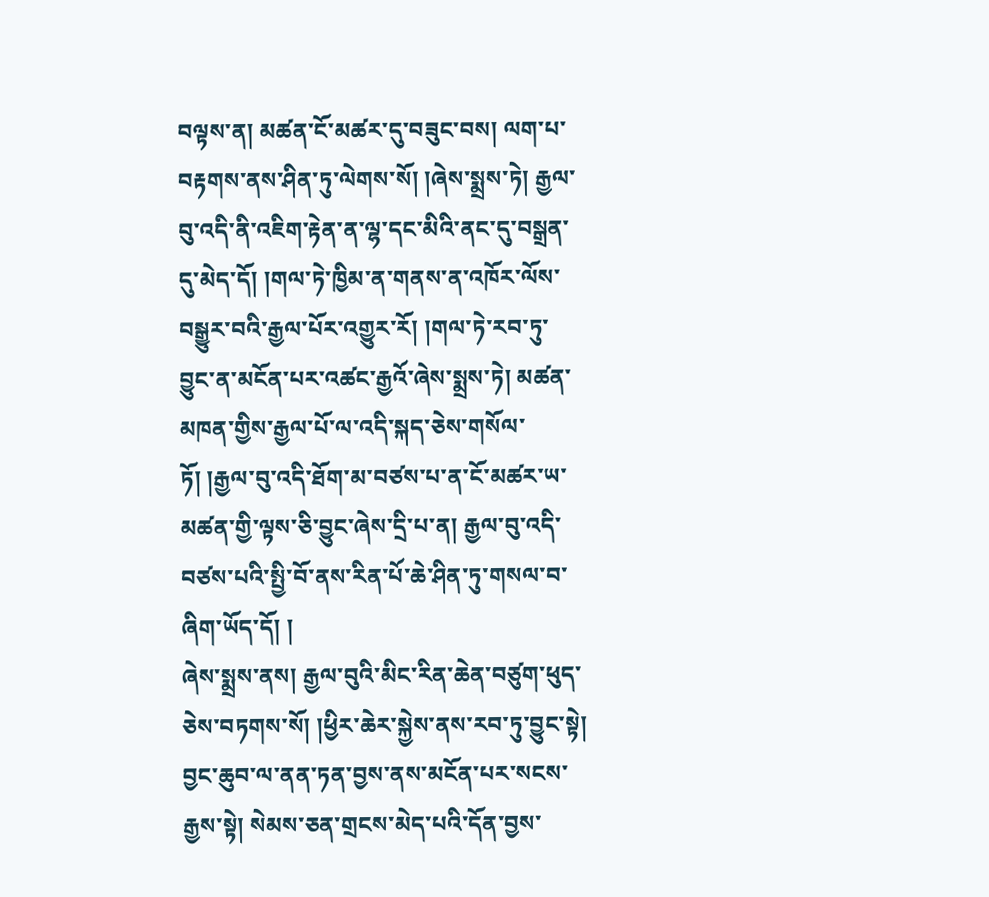བལྟས་ན། མཚན་ངོ་མཚར་དུ་བཟུང་བས། ལག་པ་བརྟགས་ནས་ཤིན་ཏུ་ལེགས་སོ། །ཞེས་སྨྲས་ཏེ། རྒྱལ་བུ་འདི་ནི་འཇིག་རྟེན་ན་ལྷ་དང་མིའི་ནང་དུ་བསྒྲན་དུ་མེད་དོ། །གལ་ཏེ་ཁྱིམ་ན་གནས་ན་འཁོར་ལོས་བསྒྱུར་བའི་རྒྱལ་པོར་འགྱུར་རོ། །གལ་ཏེ་རབ་ཏུ་བྱུང་ན་མངོན་པར་འཚང་རྒྱའོ་ཞེས་སྨྲས་ཏེ། མཚན་མཁན་གྱིས་རྒྱལ་པོ་ལ་འདི་སྐད་ཅེས་གསོལ་ཏོ། །རྒྱལ་བུ་འདི་ཐོག་མ་བཙས་པ་ན་ངོ་མཚར་ཡ་མཚན་གྱི་ལྟས་ཅི་བྱུང་ཞེས་དྲི་པ་ན། རྒྱལ་བུ་འདི་བཙས་པའི་སྤྱི་བོ་ནས་རིན་པོ་ཆེ་ཤིན་ཏུ་གསལ་བ་ཞིག་ཡོད་དོ། །
ཞེས་སྨྲས་ནས། རྒྱལ་བུའི་མིང་རིན་ཆེན་བཙུག་ཕུད་ཅེས་བཏགས་སོ། །ཕྱིར་ཆེར་སྐྱེས་ནས་རབ་ཏུ་བྱུང་སྟེ། བྱང་ཆུབ་ལ་ནན་ཏན་བྱས་ནས་མངོན་པར་སངས་རྒྱས་སྟེ། སེམས་ཅན་གྲངས་མེད་པའི་དོན་བྱས་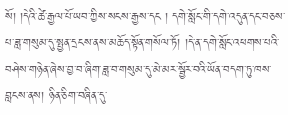སོ། །དེའི་ཚེ་རྒྱལ་པོ་ཡབ་ཀྱིས་སངས་རྒྱས་དང ། དགེ་སློང་གི་དགེ་འདུན་དང་བཅས་པ་ཟླ་གསུམ་དུ་སྤྱན་དྲངས་ནས་མཆོད་སྟོན་གསོལ་ཏོ། །དེ་ན་དགེ་སློང་འཕགས་པའི་བཤེས་གཉེན་ཞེས་བྱ་བ་ཞིག་ཟླ་བ་གསུམ་དུ་མེ་མར་སྦྱོར་བའི་ཡོན་བདག་ཏུ་ཁས་བླངས་ནས། ཉིན་ཅིག་བཞིན་དུ་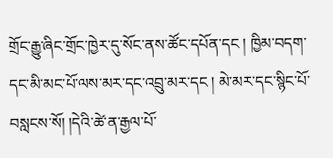གྲོང་རྒྱུ་ཞིང་གྲོང་ཁྱེར་དུ་སོང་ནས་ཚོང་དཔོན་དང ། ཁྱིམ་བདག་དང་མི་མང་པོ་ལས་མར་དང་འབྲུ་མར་དང ། མེ་མར་དང་སྙིང་པོ་བསླངས་སོ། །དེའི་ཚེ་ན་རྒྱལ་པོ་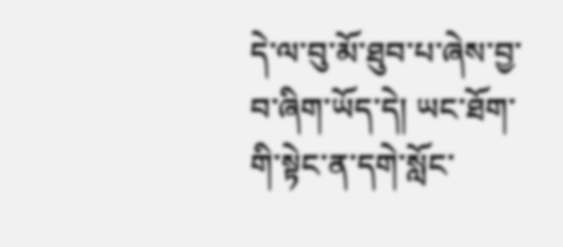དེ་ལ་བུ་མོ་ཐུབ་པ་ཞེས་བྱ་བ་ཞིག་ཡོད་དེ། ཡང་ཐོག་གི་སྟེང་ན་དགེ་སློང་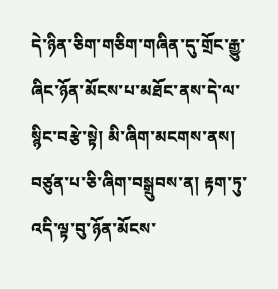དེ་ཉིན་ཅིག་གཅིག་གཞིན་དུ་གྲོང་རྒྱུ་ཞིང་ཉོན་མོངས་པ་མཐོང་ནས་དེ་ལ་སྙིང་བརྩེ་སྟེ། མི་ཞིག་མངགས་ནས། བཙུན་པ་ཅི་ཞིག་བསྒྲུབས་ན། རྟག་ཏུ་འདི་ལྟ་བུ་ཉོན་མོངས་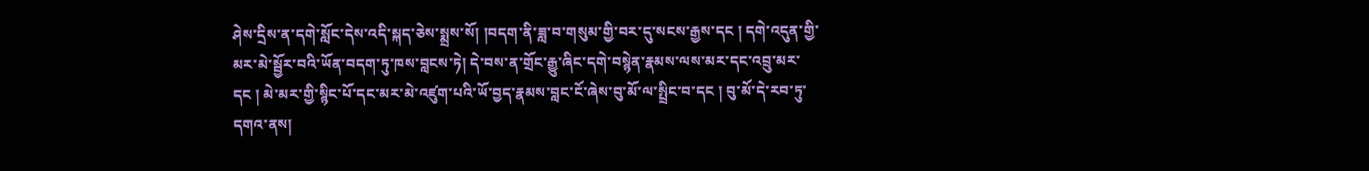ཤེས་དྲིས་ན་དགེ་སློང་དེས་འདི་སྐད་ཅེས་སྨྲས་སོ། །བདག་ནི་ཟླ་བ་གསུམ་གྱི་བར་དུ་སངས་རྒྱས་དང ། དགེ་འདུན་གྱི་མར་མེ་སྦྱོར་བའི་ཡོན་བདག་ཏུ་ཁས་བླངས་ཏེ། དེ་བས་ན་གྲོང་རྒྱུ་ཞིང་དགེ་བསྙེན་རྣམས་ལས་མར་དང་འབྲུ་མར་དང ། མེ་མར་གྱི་སྙིང་པོ་དང་མར་མེ་འཛུག་པའི་ཡོ་བྱད་རྣམས་བླང་ངོ་ཞེས་བུ་མོ་ལ་སྤྲིང་བ་དང ། བུ་མོ་དེ་རབ་ཏུ་དགའ་ནས།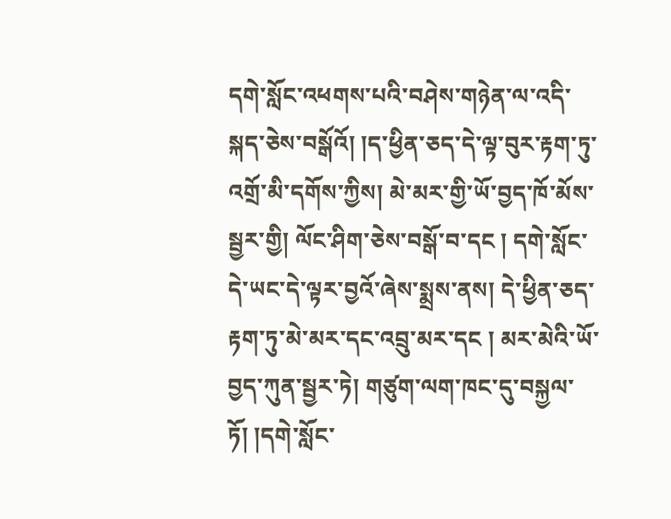དགེ་སློང་འཕགས་པའི་བཤེས་གཉེན་ལ་འདི་སྐད་ཅེས་བསྒོའོ། །ད་ཕྱིན་ཅད་དེ་ལྟ་བུར་རྟག་ཏུ་འགྲོ་མི་དགོས་ཀྱིས། མེ་མར་གྱི་ཡོ་བྱད་ཁོ་མོས་སྦྱར་གྱི། ལོང་ཤིག་ཅེས་བསྒོ་བ་དང ། དགེ་སློང་དེ་ཡང་དེ་ལྟར་བྱའོ་ཞེས་སྨྲས་ནས། དེ་ཕྱིན་ཅད་རྟག་ཏུ་མེ་མར་དང་འབྲུ་མར་དང ། མར་མེའི་ཡོ་བྱད་ཀུན་སྦྱར་ཏེ། གཙུག་ལག་ཁང་དུ་བསྐྱལ་ཏོ། །དགེ་སློང་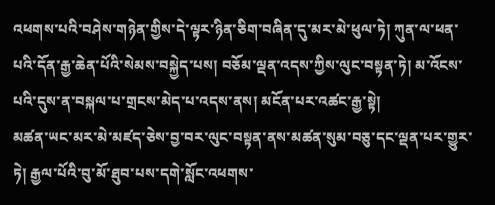འཕགས་པའི་བཤེས་གཉེན་གྱིས་དེ་ལྟར་ཉིན་ཅིག་བཞིན་དུ་མར་མེ་ཕུལ་ཏེ། ཀུན་ལ་ཕན་པའི་དོན་རྒྱ་ཆེན་པོའི་སེམས་བསྐྱེད་པས། བཅོམ་ལྡན་འདས་ཀྱིས་ལུང་བསྟན་ཏེ། མ་འོངས་པའི་དུས་ན་བསྐལ་པ་གྲངས་མེད་པ་འདས་ནས། མངོན་པར་འཚང་རྒྱ་སྟེ།
མཚན་ཡང་མར་མེ་མཛད་ཅེས་བྱ་བར་ལུང་བསྟན་ནས་མཚན་སུམ་བཅུ་དང་ལྡན་པར་གྱུར་ཏེ། རྒྱལ་པོའི་བུ་མོ་ཐུབ་པས་དགེ་སློང་འཕགས་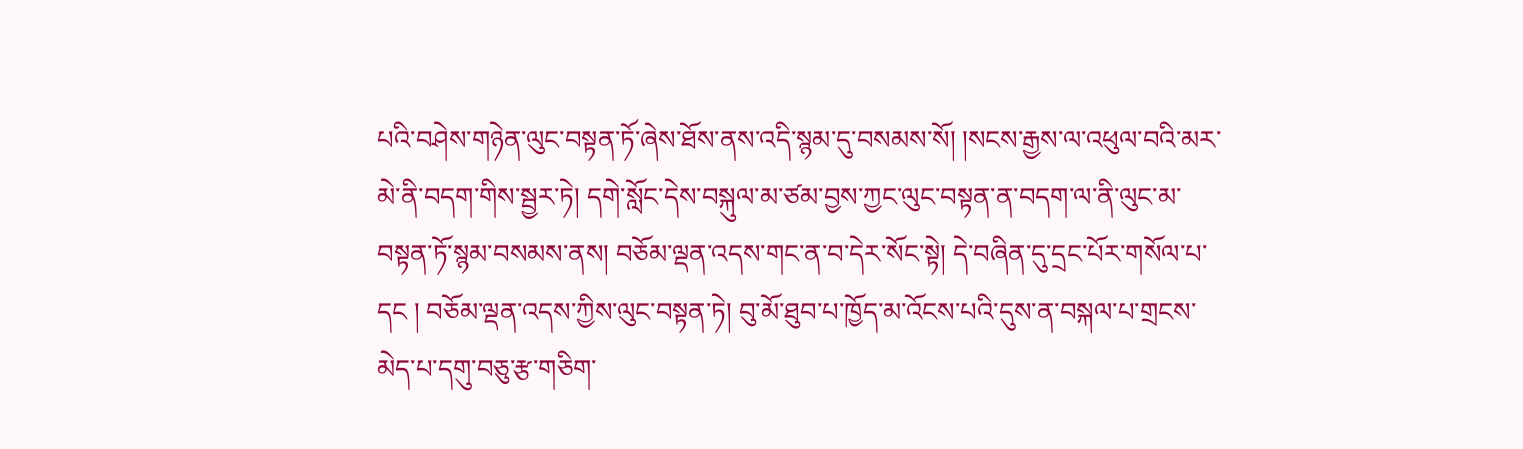པའི་བཤེས་གཉེན་ལུང་བསྟན་ཏོ་ཞེས་ཐོས་ནས་འདི་སྙམ་དུ་བསམས་སོ། །སངས་རྒྱས་ལ་འཕུལ་བའི་མར་མེ་ནི་བདག་གིས་སྦྱར་ཏེ། དགེ་སློང་དེས་བསྐུལ་མ་ཙམ་བྱས་ཀྱང་ལུང་བསྟན་ན་བདག་ལ་ནི་ལུང་མ་བསྟན་ཏོ་སྙམ་བསམས་ནས། བཅོམ་ལྡན་འདས་གང་ན་བ་དེར་སོང་སྟེ། དེ་བཞིན་དུ་དྲང་པོར་གསོལ་པ་དང ། བཅོམ་ལྡན་འདས་ཀྱིས་ལུང་བསྟན་ཏེ། བུ་མོ་ཐུབ་པ་ཁྱོད་མ་འོངས་པའི་དུས་ན་བསྐལ་པ་གྲངས་མེད་པ་དགུ་བཅུ་རྩ་གཅིག་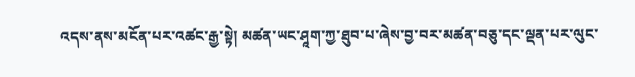འདས་ནས་མངོན་པར་འཚང་རྒྱ་སྟེ། མཚན་ཡང་ཤཱག་ཀྱ་ཐུབ་པ་ཞེས་བྱ་བར་མཚན་བཅུ་དང་ལྡན་པར་ལུང་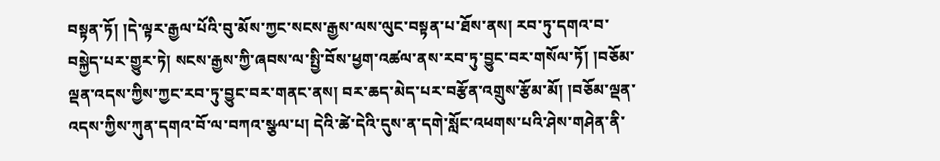བསྟན་ཏོ། །དེ་ལྟར་རྒྱལ་པོའི་བུ་མོས་ཀྱང་སངས་རྒྱས་ལས་ལུང་བསྟན་པ་ཐོས་ནས། རབ་ཏུ་དགའ་བ་བསྐྱེད་པར་གྱུར་ཏེ། སངས་རྒྱས་ཀྱི་ཞབས་ལ་སྤྱི་བོས་ཕྱག་འཚལ་ནས་རབ་ཏུ་བྱུང་བར་གསོལ་ཏོ། །བཅོམ་ལྡན་འདས་ཀྱིས་ཀྱང་རབ་ཏུ་བྱུང་བར་གནང་ནས། བར་ཆད་མེད་པར་བརྩོན་འགྲུས་རྩོམ་མོ། །བཅོམ་ལྡན་འདས་ཀྱིས་ཀུན་དགའ་བོ་ལ་བཀའ་སྩལ་པ། དེའི་ཚེ་དེའི་དུས་ན་དགེ་སློང་འཕགས་པའི་ཤེས་གཤེན་ནི་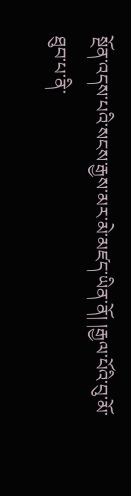སྔོན་འདས་པའི་སངས་རྒྱས་མར་མེ་མཛད་ཡིན་ནོ། །རྒྱལ་པོའི་བུ་མོ་ཐུབ་པ་ནི་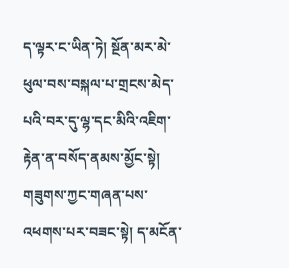ད་ལྟར་ང་ཡིན་ཏེ། སྔོན་མར་མེ་ཕུལ་བས་བསྐལ་པ་གྲངས་མེད་པའི་བར་དུ་ལྷ་དང་མིའི་འཇིག་རྟེན་ན་བསོད་ནམས་མྱོང་སྟེ། གཟུགས་ཀྱང་གཞན་པས་འཕགས་པར་བཟང་སྟེ། ད་མངོན་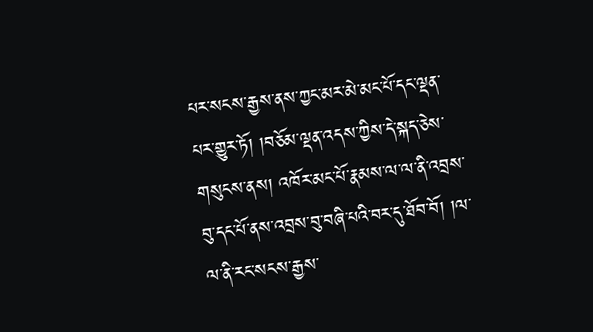པར་སངས་རྒྱས་ནས་ཀྱང་མར་མེ་མང་པོ་དང་ལྡན་པར་གྱུར་ཏོ། །བཅོམ་ལྡན་འདས་ཀྱིས་དེ་སྐད་ཅེས་གསུངས་ནས། འཁོར་མང་པོ་རྣམས་ལ་ལ་ནི་འབྲས་བུ་དང་པོ་ནས་འབྲས་བུ་བཞི་པའི་བར་དུ་ཐོབ་བོ། །ལ་ལ་ནི་རང་སངས་རྒྱས་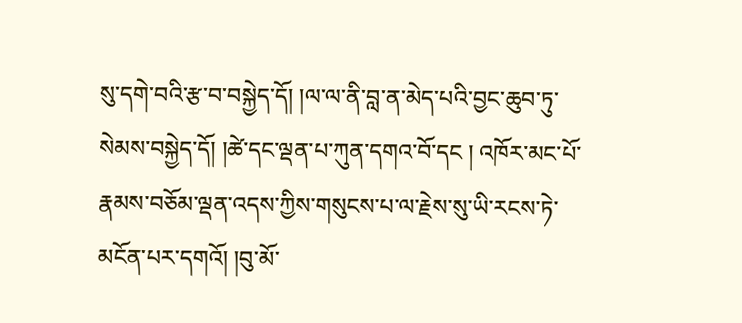སུ་དགེ་བའི་རྩ་བ་བསྐྱེད་དོ། །ལ་ལ་ནི་བླ་ན་མེད་པའི་བྱང་ཆུབ་ཏུ་སེམས་བསྐྱེད་དོ། །ཚེ་དང་ལྡན་པ་ཀུན་དགའ་བོ་དང ། འཁོར་མང་པོ་རྣམས་བཅོམ་ལྡན་འདས་ཀྱིས་གསུངས་པ་ལ་རྗེས་སུ་ཡི་རངས་ཏེ་མངོན་པར་དགའོ། །བུ་མོ་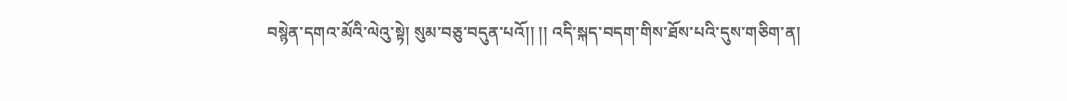བསྙེན་དགའ་མོའི་ལེའུ་སྟེ། སུམ་བཅུ་བདུན་པའོ།། །། འདི་སྐད་བདག་གིས་ཐོས་པའི་དུས་གཅིག་ན།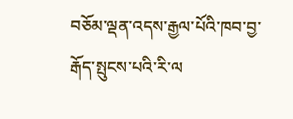བཅོམ་ལྡན་འདས་རྒྱལ་པོའི་ཁབ་བྱ་རྒོད་སྤུངས་པའི་རི་ལ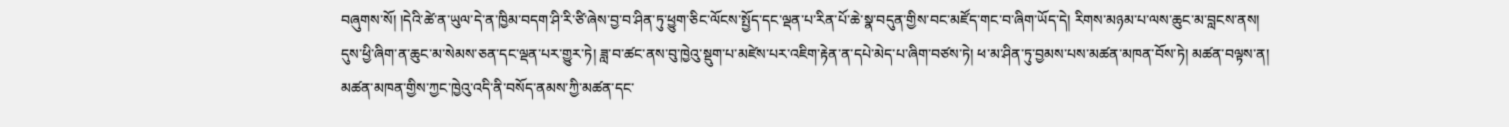བཞུགས་སོ། །དེའི་ཚེ་ན་ཡུལ་དེ་ན་ཁྱིམ་བདག་ཤི་རི་ཙི་ཞེས་བྱ་བ་ཤིན་ཏུ་ཕྱུག་ཅིང་ལོངས་སྤྱོད་དང་ལྡན་པ་རིན་པོ་ཆེ་སྣ་བདུན་གྱིས་བང་མཛོད་གང་བ་ཞིག་ཡོད་དེ། རིགས་མཉམ་པ་ལས་ཆུང་མ་བླངས་ནས། དུས་ཕྱི་ཞིག་ན་ཆུང་མ་སེམས་ཅན་དང་ལྡན་པར་གྱུར་ཏེ། ཟླ་བ་ཚང་ནས་བུ་ཁྱེའུ་སྡུག་པ་མཛེས་པར་འཇིག་རྟེན་ན་དཔེ་མེད་པ་ཞིག་བཙས་ཏེ། ཕ་མ་ཤིན་ཏུ་བྱམས་པས་མཚན་མཁན་བོས་ཏེ། མཚན་བལྟས་ན། མཚན་མཁན་གྱིས་ཀྱང་ཁྱེའུ་འདི་ནི་བསོད་ནམས་ཀྱི་མཚན་དང་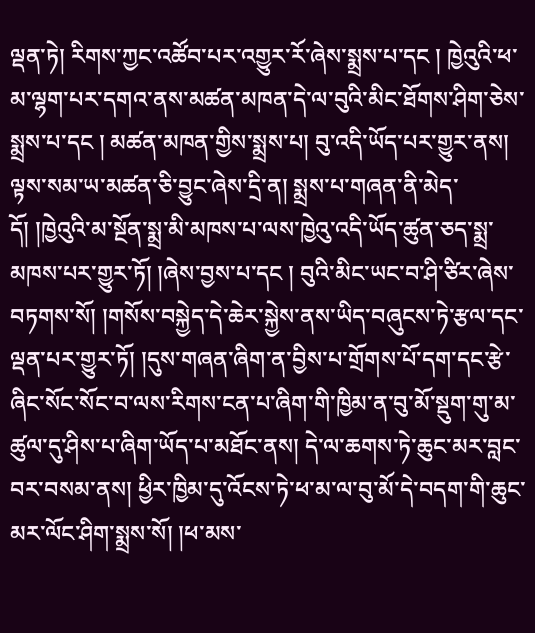ལྡན་ཏེ། རིགས་ཀྱང་འཚོབ་པར་འགྱུར་རོ་ཞེས་སྨྲས་པ་དང ། ཁྱེའུའི་ཕ་མ་ལྷག་པར་དགའ་ནས་མཚན་མཁན་དེ་ལ་བུའི་མིང་ཐོགས་ཤིག་ཅེས་སྨྲས་པ་དང ། མཚན་མཁན་གྱིས་སྨྲས་པ། བུ་འདི་ཡོད་པར་གྱུར་ནས། ལྟས་སམ་ཡ་མཚན་ཅི་བྱུང་ཞེས་དྲི་ན། སྨྲས་པ་གཞན་ནི་མེད་དོ། །ཁྱེའུའི་མ་སྔོན་སྨྲ་མི་མཁས་པ་ལས་ཁྱེའུ་འདི་ཡོད་ཚུན་ཅད་སྨྲ་མཁས་པར་གྱུར་ཏོ། །ཞེས་བྱས་པ་དང ། བུའི་མིང་ཡང་བ་ཤི་ཙིར་ཞེས་བཏགས་སོ། །གསོས་བསྐྱེད་དེ་ཆེར་སྐྱེས་ནས་ཡིད་བཞུངས་ཏེ་རྩལ་དང་ལྡན་པར་གྱུར་ཏོ། །དུས་གཞན་ཞིག་ན་བྱིས་པ་གྲོགས་པོ་དག་དང་རྩེ་ཞིང་སོང་སོང་བ་ལས་རིགས་ངན་པ་ཞིག་གི་ཁྱིམ་ན་བུ་མོ་སྡུག་གུ་མ་ཚུལ་དུ་ཤིས་པ་ཞིག་ཡོད་པ་མཐོང་ནས། དེ་ལ་ཆགས་ཏེ་ཆུང་མར་བླང་བར་བསམ་ནས། ཕྱིར་ཁྱིམ་དུ་འོངས་ཏེ་ཕ་མ་ལ་བུ་མོ་དེ་བདག་གི་ཆུང་མར་ལོང་ཤིག་སྨྲས་སོ། །ཕ་མས་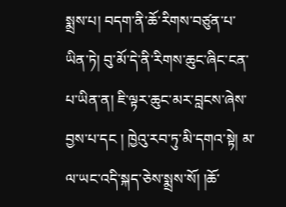སྨྲས་པ། བདག་ནི་ཆོ་རིགས་བཙུན་པ་ཡིན་ཏེ། བུ་མོ་དེ་ནི་རིགས་ཆུང་ཞིང་ངན་པ་ཡིན་ན། ཇི་ལྟར་ཆུང་མར་བླངས་ཞེས་བྱས་པ་དང ། ཁྱེའུ་རབ་ཏུ་མི་དགའ་སྟེ། མ་ལ་ཡང་འདི་སྐད་ཅེས་སྨྲས་སོ། །ཆོ་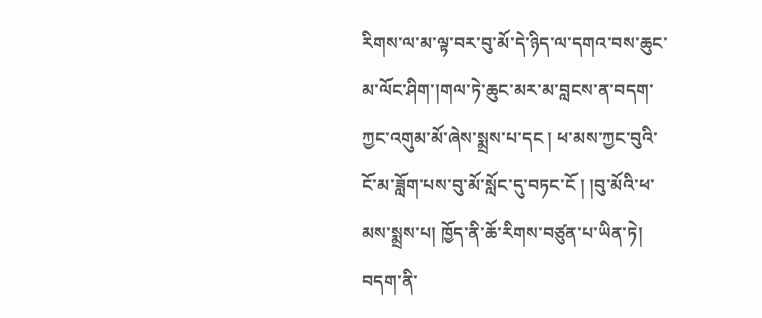རིགས་ལ་མ་ལྟ་བར་བུ་མོ་དེ་ཉིད་ལ་དགའ་བས་ཆུང་མ་ལོང་ཤིག་།གལ་ཏེ་ཆུང་མར་མ་བླངས་ན་བདག་ཀྱང་འགུམ་མོ་ཞེས་སྨྲས་པ་དང ། ཕ་མས་ཀྱང་བུའི་ངོ་མ་ཟློག་པས་བུ་མོ་སློང་དུ་བཏང་ངོ ། །བུ་མོའི་ཕ་མས་སྨྲས་པ། ཁྱོད་ནི་ཆོ་རིགས་བཙུན་པ་ཡིན་ཏེ། བདག་ནི་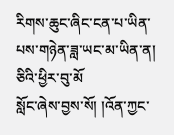རིགས་ཆུང་ཞིང་ངན་པ་ཡིན་པས་གཉེན་ཟླ་ཡང་མ་ཡིན་ན། ཅིའི་ཕྱིར་བུ་མོ
སློང་ཞེས་བྱས་སོ། །འོན་ཀྱང་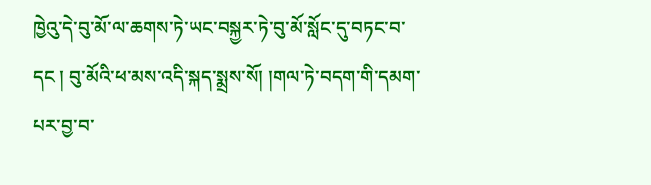ཁྱེའུ་དེ་བུ་མོ་ལ་ཆགས་ཏེ་ཡང་བསྐྱར་ཏེ་བུ་མོ་སློང་དུ་བཏང་བ་དང ། བུ་མོའི་ཕ་མས་འདི་སྐད་སྨྲས་སོ། །གལ་ཏེ་བདག་གི་དམག་པར་བྱ་བ་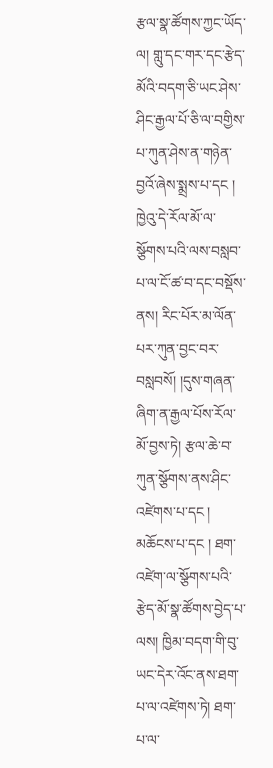རྩལ་སྣ་ཚོགས་ཀྱང་ཡོད་ལ། གླུ་དང་གར་དང་རྩེད་མོའི་བདག་ཅི་ཡང་ཤེས་ཤིང་རྒྱལ་པོ་ཅི་ལ་བགྱིས་པ་ཀུན་ཤེས་ན་གཉེན་བྱའོ་ཞེས་སྨྲས་པ་དང ། ཁྱེའུ་དེ་རོལ་མོ་ལ་སྩོགས་པའི་ལས་བསླབ་པ་ལ་ངོ་ཚ་བ་དང་བསྡོས་ནས། རིང་པོར་མ་ལོན་པར་ཀུན་བྱང་བར་བསླབསོ། །དུས་གཞན་ཞིག་ན་རྒྱལ་པོས་རོལ་མོ་བྱས་ཏེ། རྩལ་ཆེ་བ་ཀུན་སྩོགས་ནས་ཤིང་འཛེགས་པ་དང ། མཆོངས་པ་དང ། ཐག་འཛེག་ལ་སྩོགས་པའི་རྩེད་མོ་སྣ་ཚོགས་བྱེད་པ་ལས། ཁྱིམ་བདག་གི་བུ་ཡང་དེར་འོང་ནས་ཐག་པ་ལ་འཛེགས་ཏེ། ཐག་པ་ལ་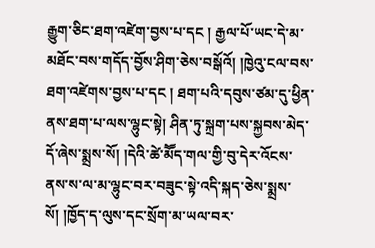རྒྱུག་ཅིང་ཐག་འཛེག་བྱས་པ་དང ། རྒྱལ་པོ་ཡང་དེ་མ་མཐོང་བས་གདོད་བྱོས་ཤིག་ཅེས་བསྒོའོ། །ཁྱེའུ་ངལ་བས་ཐག་འཛེགས་བྱས་པ་དང ། ཐག་པའི་དབུས་ཙམ་དུ་ཕྱིན་ནས་ཐག་པ་ལས་ལྷུང་སྟེ། ཤིན་ཏུ་སྐྲག་པས་སྐྱབས་མེད་དོ་ཞེས་སྨྲས་སོ། །དེའི་ཚེ་མཽད་གལ་གྱི་བུ་དེར་འོངས་ནས་ས་ལ་མ་ལྷུང་བར་བཟུང་སྟེ་འདི་སྐད་ཅེས་སྨྲས་སོ། །ཁྱོད་ད་ལུས་དང་སྲོག་མ་ཡལ་བར་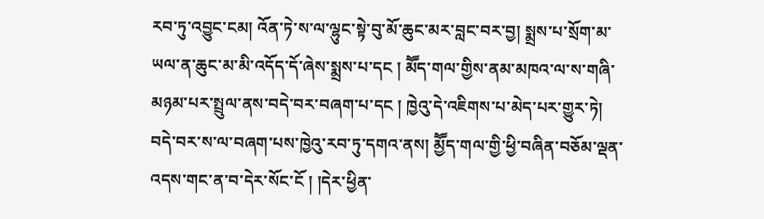རབ་ཏུ་འབྱུང་ངམ། འོན་ཏེ་ས་ལ་ལྷུང་སྟེ་བུ་མོ་ཆུང་མར་བླང་བར་བྱ། སྨྲས་པ་སྲོག་མ་ཡལ་ན་ཆུང་མ་མི་འདོད་དོ་ཞེས་སྨྲས་པ་དང ། མཽད་གལ་གྱིས་ནམ་མཁའ་ལ་ས་གཞི་མཉམ་པར་སྤྲུལ་ནས་བདེ་བར་བཞག་པ་དང ། ཁྱེའུ་དེ་འཇིགས་པ་མེད་པར་གྱུར་ཏེ། བདེ་བར་ས་ལ་བཞག་པས་ཁྱེའུ་རབ་ཏུ་དགའ་ནས། མྱཽད་གལ་གྱི་ཕྱི་བཞིན་བཅོམ་ལྡན་འདས་གང་ན་བ་དེར་སོང་ངོ ། །དེར་ཕྱིན་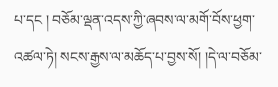པ་དང ། བཅོམ་ལྡན་འདས་ཀྱི་ཞབས་ལ་མགོ་བོས་ཕྱག་འཚལ་ཏེ། སངས་རྒྱས་ལ་མཆོད་པ་བྱས་སོ། །དེ་ལ་བཅོམ་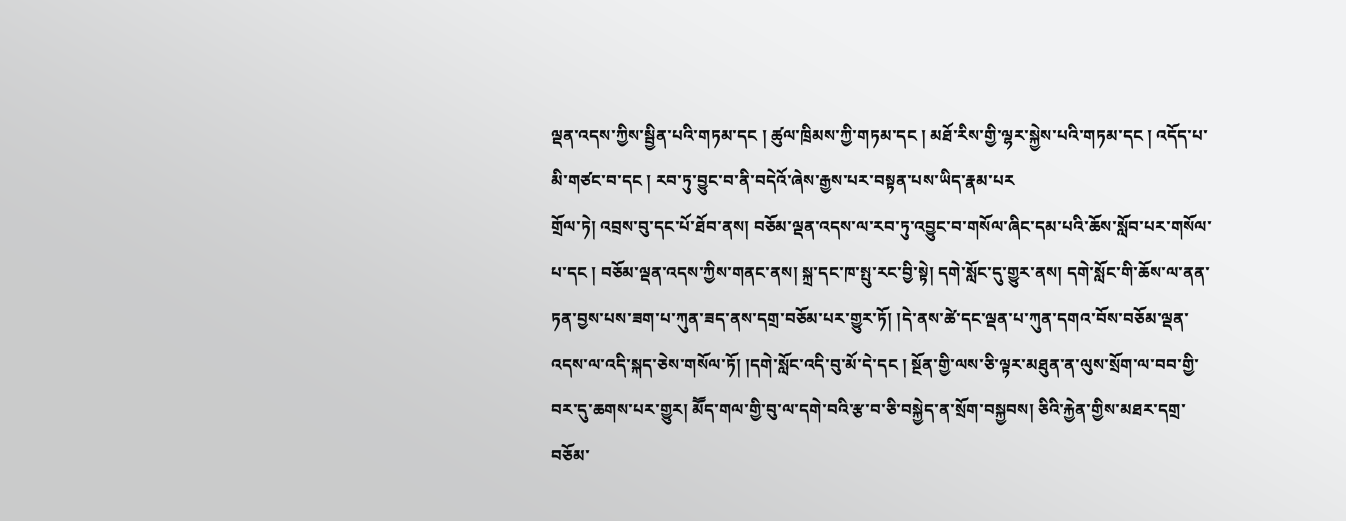ལྡན་འདས་ཀྱིས་སྦྱིན་པའི་གཏམ་དང ། ཚུལ་ཁྲིམས་ཀྱི་གཏམ་དང ། མཐོ་རིས་གྱི་ལྷར་སྐྱེས་པའི་གཏམ་དང ། འདོད་པ་མི་གཙང་བ་དང ། རབ་ཏུ་བྱུང་བ་ནི་བདེའོ་ཞེས་རྒྱས་པར་བསྟན་པས་ཡིད་རྣམ་པར
གྲོལ་ཏེ། འབྲས་བུ་དང་པོ་ཐོབ་ནས། བཅོམ་ལྡན་འདས་ལ་རབ་ཏུ་འབྱུང་བ་གསོལ་ཞིང་དམ་པའི་ཆོས་སློབ་པར་གསོལ་པ་དང ། བཅོམ་ལྡན་འདས་ཀྱིས་གནང་ནས། སྐྲ་དང་ཁ་སྤུ་རང་བྱི་སྟེ། དགེ་སློང་དུ་གྱུར་ནས། དགེ་སློང་གི་ཆོས་ལ་ནན་ཏན་བྱས་པས་ཟག་པ་ཀུན་ཟད་ནས་དགྲ་བཅོམ་པར་གྱུར་ཏོ། །དེ་ནས་ཚེ་དང་ལྡན་པ་ཀུན་དགའ་བོས་བཅོམ་ལྡན་འདས་ལ་འདི་སྐད་ཅེས་གསོལ་ཏོ། །དགེ་སློང་འདི་བུ་མོ་དེ་དང ། སྔོན་གྱི་ལས་ཅི་ལྟར་མཐུན་ན་ལུས་སྲོག་ལ་བབ་གྱི་བར་དུ་ཆགས་པར་གྱུར། མཽད་གལ་གྱི་བུ་ལ་དགེ་བའི་རྩ་བ་ཅི་བསྐྱེད་ན་སྲོག་བསྐྱབས། ཅིའི་རྐྱེན་གྱིས་མཐར་དགྲ་བཅོམ་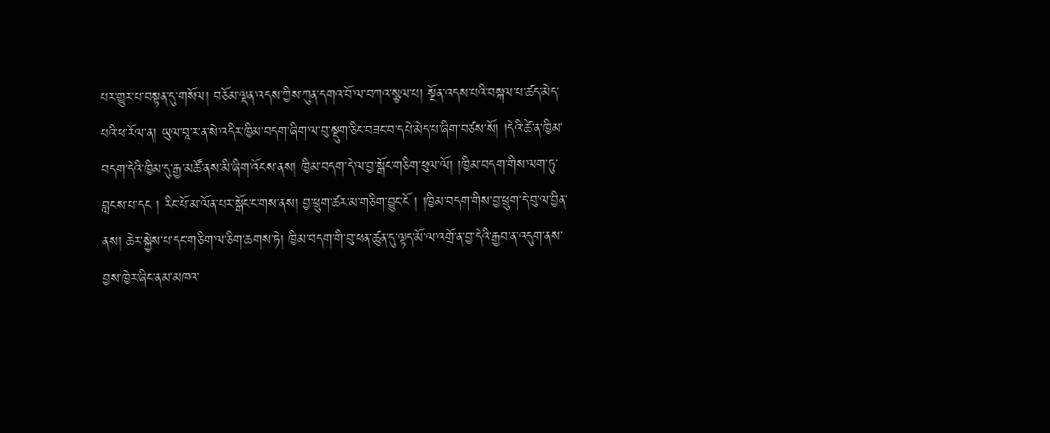པར་གྱུར་པ་བསྟན་དུ་གསོལ། བཅོམ་ལྡན་འདས་ཀྱིས་ཀུན་དགའ་བོ་ལ་བཀའ་སྩལ་པ། སྔོན་འདས་པའི་བསྐལ་པ་ཚད་མེད་པའི་ཕ་རོལ་ན། ཡུལ་བཱ་ར་ན་སེ་འདིར་ཁྱིམ་བདག་ཞིག་ལ་བུ་སྡུག་ཅིང་བཟང་བ་དཔེ་མེད་པ་ཞིག་བཙས་སོ། །དེའི་ཚེ་ན་ཁྱིམ་བདག་དེའི་ཁྱིམ་དུ་རྒྱ་མཚོ་ནས་མི་ཞིག་འོངས་ནས། ཁྱིམ་བདག་དེ་ལ་བྱ་སྒོང་གཅིག་ཕུལ་ལོ། །ཁྱིམ་བདག་གིས་ལག་ཏུ་བླངས་པ་དང ། རིང་པོ་མ་ལོན་པར་སྒོང་ང་གས་ནས། བྱ་ཕྲུག་ཚར་མ་གཅིག་བྱུང་ངོ ། །ཁྱིམ་བདག་གིས་བྱ་ཕྲུག་དེ་བུ་ལ་བྱིན་ནས། ཆེར་སྐྱེས་པ་དང་གཅིག་ལ་ཅིག་ཆགས་ཏེ། ཁྱིམ་བདག་གི་བུ་ཕན་ཚུན་དུ་ལྟད་མོ་ལ་འགྲོ་ན་བྱ་དེའི་རྒྱབ་ན་འདུག་ནས་བྱས་ཁྱེར་ཞིང་ནམ་མཁའ་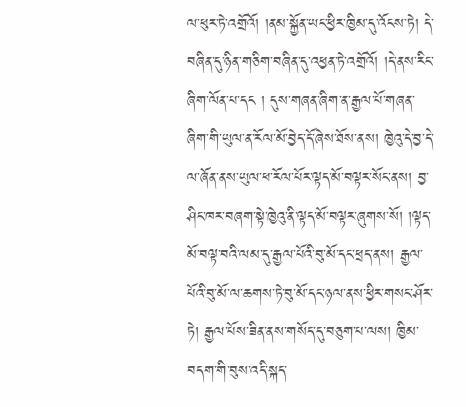ལ་ཕུར་ཏེ་འགྲོའོ། །ནམ་སྐྱོན་ཡང་ཕྱིར་ཁྱིམ་དུ་འོངས་ཏེ། དེ་བཞིན་དུ་ཉིན་གཅིག་བཞིན་དུ་འཕྱན་ཏེ་འགྲོའོ། །དེ་ནས་རིང་ཞིག་ལོན་པ་དང ། དུས་གཞན་ཞིག་ན་རྒྱལ་པོ་གཞན་ཞིག་གི་ཡུལ་ན་རོལ་མོ་བྱེད་དོ་ཞེས་ཐོས་ནས། ཁྱེའུ་དེ་བྱ་དེ་ལ་ཞོན་ནས་ཡུལ་ཕ་རོལ་པོར་ལྟད་མོ་བལྟར་སོང་ནས། བྱ་ཤིང་ཁར་བཞག་སྟེ་ཁྱེའུ་ནི་ལྟད་མོ་བལྟར་ཞུགས་སོ། །ལྟད་མོ་བལྟ་བའི་ལམ་དུ་རྒྱལ་པོའི་བུ་མོ་དང་ཕྲད་ནས། རྒྱལ་པོའི་བུ་མོ་ལ་ཆགས་ཏེ་བུ་མོ་དང་ཉལ་ནས་ཕྱིར་གསང་ཤོར་ཏེ། རྒྱལ་པོས་ཟིན་ནས་གསོད་དུ་བཅུག་པ་ལས། ཁྱིམ་བདག་གི་བུས་འདི་སྐད་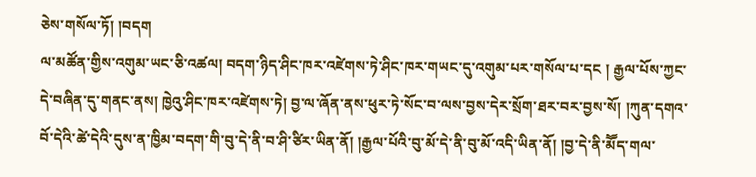ཅེས་གསོལ་ཏོ། །བདག
ལ་མཚོན་གྱིས་འགུམ་ཡང་ཅི་འཚལ། བདག་ཉིད་ཤིང་ཁར་འཛེགས་ཏེ་ཤིང་ཁར་གཡང་དུ་འགུམ་པར་གསོལ་པ་དང ། རྒྱལ་པོས་ཀྱང་དེ་བཞིན་དུ་གནང་ནས། ཁྱེའུ་ཤིང་ཁར་འཛེགས་ཏེ། བྱ་ལ་ཞོན་ནས་ཕུར་ཏེ་སོང་བ་ལས་བྱས་དེར་སྲོག་ཐར་བར་བྱས་སོ། །ཀུན་དགའ་བོ་དེའི་ཚེ་དེའི་དུས་ན་ཁྱིམ་བདག་གི་བུ་དེ་ནི་བ་ཤི་ཙིར་ཡིན་ནོ། །རྒྱལ་པོའི་བུ་མོ་དེ་ནི་བུ་མོ་འདི་ཡིན་ནོ། །བྱ་དེ་ནི་མཽད་གལ་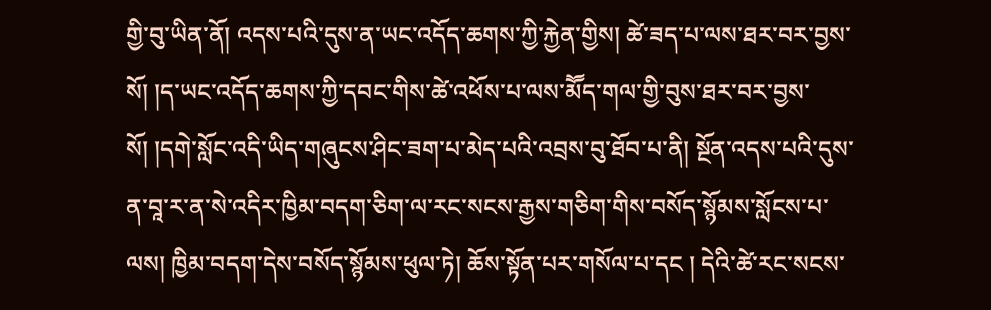གྱི་བུ་ཡིན་ནོ། འདས་པའི་དུས་ན་ཡང་འདོད་ཆགས་ཀྱི་རྐྱེན་གྱིས། ཚེ་ཟད་པ་ལས་ཐར་བར་བྱས་སོ། །ད་ཡང་འདོད་ཆགས་ཀྱི་དབང་གིས་ཚེ་འཕོས་པ་ལས་མཽད་གལ་གྱི་བུས་ཐར་བར་བྱས་སོ། །དགེ་སློང་འདི་ཡིད་གཞུངས་ཤིང་ཟག་པ་མེད་པའི་འབྲས་བུ་ཐོབ་པ་ནི། སྔོན་འདས་པའི་དུས་ན་བཱ་ར་ན་སེ་འདིར་ཁྱིམ་བདག་ཅིག་ལ་རང་སངས་རྒྱས་གཅིག་གིས་བསོད་སྙོམས་སློངས་པ་ལས། ཁྱིམ་བདག་དེས་བསོད་སྙོམས་ཕུལ་ཏེ། ཆོས་སྟོན་པར་གསོལ་པ་དང ། དེའི་ཚེ་རང་སངས་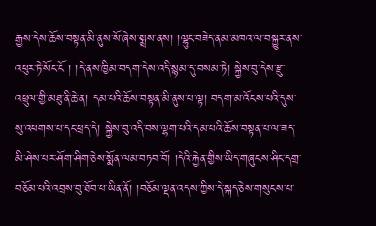རྒྱས་དེས་ཆོས་བསྟན་མི་ནུས་སོ་ཞེས་སྨྲས་ནས། །ལྷུང་བཟེད་ནམ་མཁའ་ལ་བསྐྱུར་ནས་འཕུར་ཏེ་སོང་ངོ ། །དེ་ནས་ཁྱིམ་བདག་དེས་འདི་སྙམ་དུ་བསམ་ཏེ། སྐྱེས་བུ་དེས་རྫུ་འཕྲུལ་གྱི་མཐུ་ནི་ཆེ་ན། དམ་པའི་ཆོས་བསྟན་མི་ནུས་པ་ལྟ། བདག་མ་འོངས་པའི་དུས་སུ་འཕགས་པ་དང་ཕྲད་དེ། སྐྱེས་བུ་འདི་བས་ལྷག་པའི་དམ་པའི་ཆོས་བསྟན་པ་ལ་ཟད་མི་ཤེས་པར་ཤོག་ཤིག་ཅེས་སྨོན་ལམ་བཏབ་བོ། །དེའི་རྐྱེན་གྱིས་ཡིད་གཞུངས་ཤིང་དགྲ་བཅོམ་པའི་འབྲས་བུ་ཐོབ་པ་ཡིན་ནོ། །བཅོམ་ལྡན་འདས་ཀྱིས་དེ་སྐད་ཅེས་གསུངས་པ་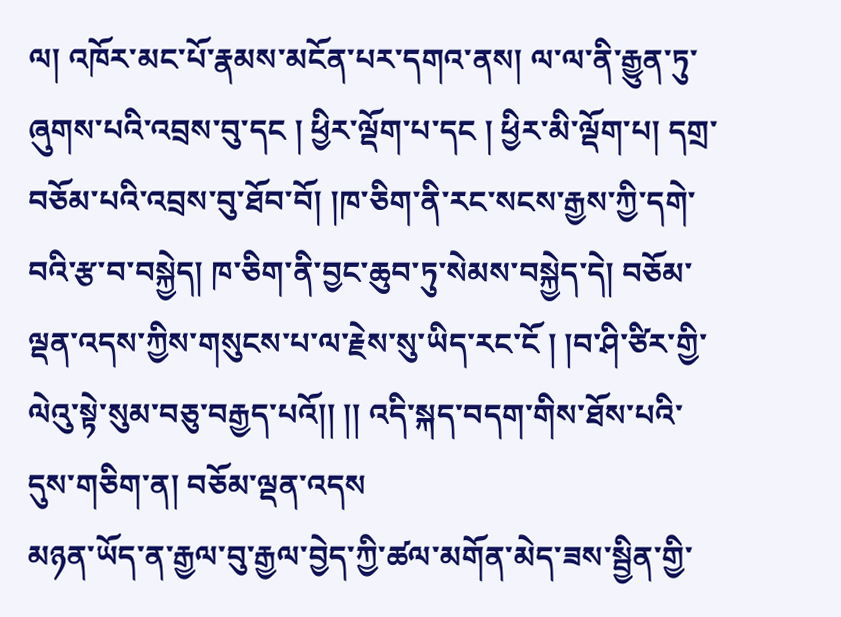ལ། འཁོར་མང་པོ་རྣམས་མངོན་པར་དགའ་ནས། ལ་ལ་ནི་རྒྱུན་ཏུ་ཞུགས་པའི་འབྲས་བུ་དང ། ཕྱིར་ལྡོག་པ་དང ། ཕྱིར་མི་ལྡོག་པ། དགྲ་བཅོམ་པའི་འབྲས་བུ་ཐོབ་བོ། །ཁ་ཅིག་ནི་རང་སངས་རྒྱས་ཀྱི་དགེ་བའི་རྩ་བ་བསྐྱེད། ཁ་ཅིག་ནི་བྱང་ཆུབ་ཏུ་སེམས་བསྐྱེད་དེ། བཅོམ་ལྡན་འདས་ཀྱིས་གསུངས་པ་ལ་རྗེས་སུ་ཡིད་རང་ངོ ། །བ་ཤི་ཙིར་གྱི་ལེའུ་སྟེ་སུམ་བཅུ་བརྒྱད་པའོ།། །། འདི་སྐད་བདག་གིས་ཐོས་པའི་དུས་གཅིག་ན། བཅོམ་ལྡན་འདས
མཉན་ཡོད་ན་རྒྱལ་བུ་རྒྱལ་བྱེད་ཀྱི་ཚལ་མགོན་མེད་ཟས་སྦྱིན་གྱི་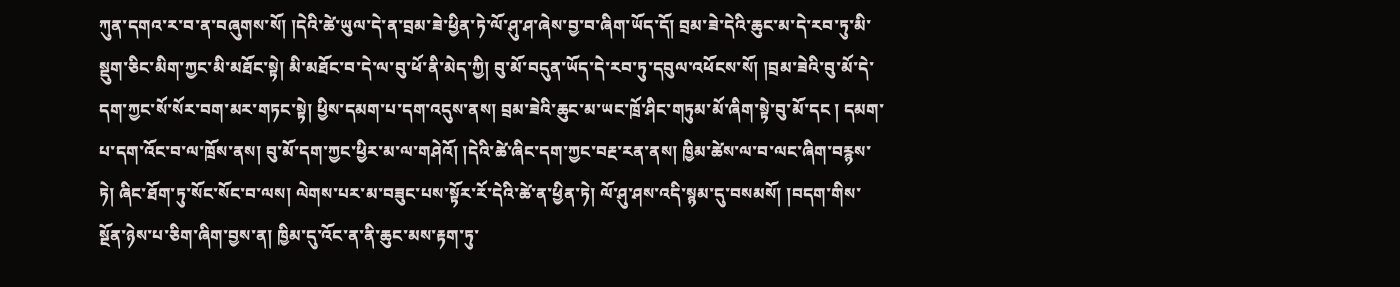ཀུན་དགའ་ར་བ་ན་བཞུགས་སོ། །དེའི་ཚེ་ཡུལ་དེ་ན་བྲམ་ཟེ་ཕྱིན་ཏེ་ལོ་ཤུ་ཤ་ཞེས་བྱ་བ་ཞིག་ཡོད་དོ། བྲམ་ཟེ་དེའི་ཆུང་མ་དེ་རབ་ཏུ་མི་སྡུག་ཅིང་མིག་ཀྱང་མི་མཐོང་སྟེ། མི་མཐོང་བ་དེ་ལ་བུ་ཕོ་ནི་མེད་ཀྱི། བུ་མོ་བདུན་ཡོད་དེ་རབ་ཏུ་དབུལ་འཕོངས་སོ། །བྲམ་ཟེའི་བུ་མོ་དེ་དག་ཀྱང་སོ་སོར་བག་མར་གཏང་སྟེ། ཕྱིས་དམག་པ་དག་འདུས་ནས། བྲམ་ཟེའི་ཆུང་མ་ཡང་ཁྲོ་ཤིང་གཏུམ་མོ་ཞིག་སྟེ་བུ་མོ་དང ། དམག་པ་དག་འོང་བ་ལ་ཁྲོས་ནས། བུ་མོ་དག་ཀྱང་ཕྱིར་མ་ལ་གཤེའོ། །དེའི་ཚེ་ཞིང་དག་ཀྱང་བརྔ་རན་ནས། ཁྱིམ་ཚེས་ལ་བ་ལང་ཞིག་བརྙས་ཏེ། ཞིང་ཐོག་ཏུ་སོང་སོང་བ་ལས། ལེགས་པར་མ་བཟུང་པས་སྟོར་རོ་དེའི་ཚེ་ན་ཕྱིན་ཏེ། ལོ་ཤུ་ཤས་འདི་སྙམ་དུ་བསམསོ། །བདག་གིས་སྔོན་ཉེས་པ་ཅིག་ཞིག་བྱས་ན། ཁྱིམ་དུ་འོང་ན་ནི་ཆུང་མས་རྟག་ཏུ་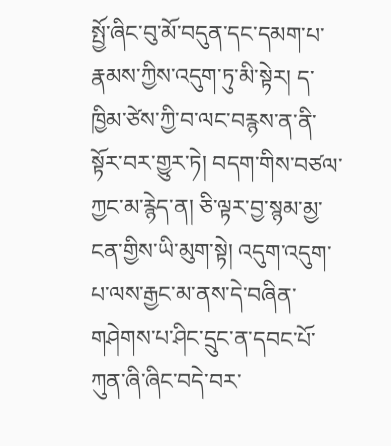སྤྱོ་ཞིང་བུ་མོ་བདུན་དང་དམག་པ་རྣམས་ཀྱིས་འདུག་ཏུ་མི་སྟེར། ད་ཁྱིམ་ཙེས་ཀྱི་བ་ལང་བརྙས་ན་ནི་སྟོར་བར་གྱུར་ཏེ། བདག་གིས་བཙལ་ཀྱང་མ་རྙེད་ན། ཅི་ལྟར་བྱ་སྙམ་མྱ་ངན་གྱིས་ཡི་མུག་སྟེ། འདུག་འདུག་པ་ལས་རྒྱང་མ་ནས་དེ་བཞིན་གཤེགས་པ་ཤིང་དྲུང་ན་དབང་པོ་ཀུན་ཞི་ཞིང་བདེ་བར་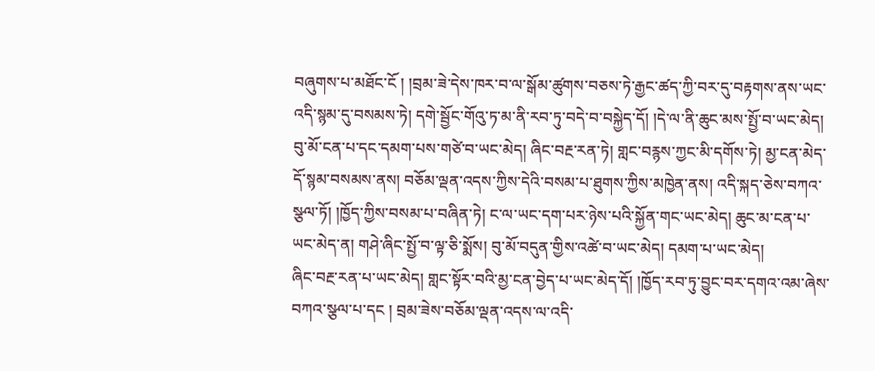བཞུགས་པ་མཐོང་ངོ ། །བྲམ་ཟེ་དེས་ཁར་བ་ལ་སྒོམ་ཚུགས་བཅས་ཏེ་རྒྱང་ཚད་ཀྱི་བར་དུ་བརྟགས་ནས་ཡང་འདི་སྙམ་དུ་བསམས་ཏེ། དགེ་སྦྱོང་གོའུ་ཏ་མ་ནི་རབ་ཏུ་བདེ་བ་བསྐྱེད་དོ། །དེ་ལ་ནི་ཆུང་མས་སྤྱོ་བ་ཡང་མེད། བུ་མོ་ངན་པ་དང་དམག་པས་གཙེ་བ་ཡང་མེད། ཞིང་བརྔ་རན་ཏེ། གླང་བརྙས་ཀྱང་མི་དགོས་ཏེ། མྱ་ངན་མེད་དོ་སྙམ་བསམས་ནས། བཅོམ་ལྡན་འདས་ཀྱིས་དེའི་བསམ་པ་ཐུགས་ཀྱིས་མཁྱེན་ནས། འདི་སྐད་ཅེས་བཀའ་སྩལ་ཏོ། །ཁྱོད་ཀྱིས་བསམ་པ་བཞིན་ཏེ། ང་ལ་ཡང་དག་པར་ཉེས་པའི་སྐྱོན་གང་ཡང་མེད། ཆུང་མ་ངན་པ་ཡང་མེད་ན། གཤེ་ཞིང་སྤྱོ་བ་ལྟ་ཅི་སྨོས། བུ་མོ་བདུན་གྱིས་འཚེ་བ་ཡང་མེད། དམག་པ་ཡང་མེད།
ཞིང་བརྔ་རན་པ་ཡང་མེད། གླང་སྟོར་བའི་མྱ་ངན་བྱེད་པ་ཡང་མེད་དོ། །ཁྱོད་རབ་ཏུ་བྱུང་བར་དགའ་འམ་ཞེས་བཀའ་སྩལ་པ་དང ། བྲམ་ཟེས་བཅོམ་ལྡན་འདས་ལ་འདི་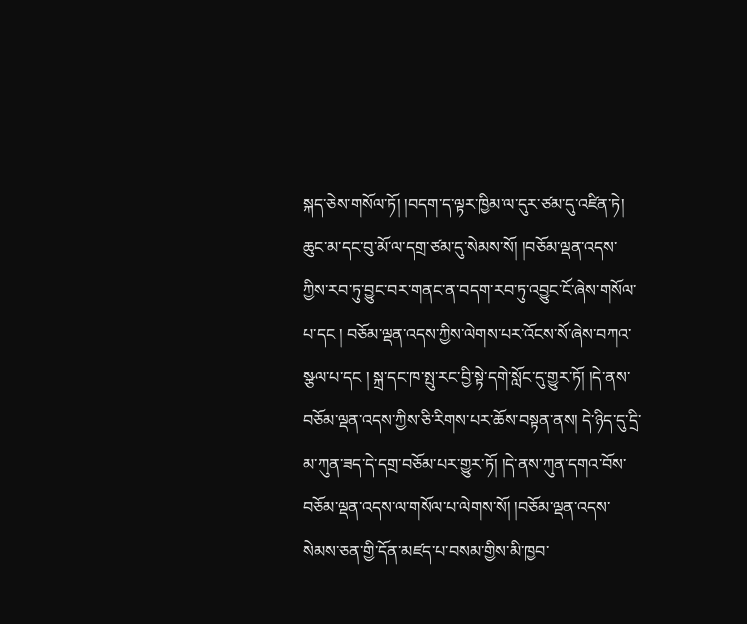སྐད་ཅེས་གསོལ་ཏོ། །བདག་ད་ལྟར་ཁྱིམ་ལ་དུར་ཙམ་དུ་འཛིན་ཏེ། ཆུང་མ་དང་བུ་མོ་ལ་དགྲ་ཙམ་དུ་སེམས་སོ། །བཅོམ་ལྡན་འདས་ཀྱིས་རབ་ཏུ་བྱུང་བར་གནང་ན་བདག་རབ་ཏུ་འབྱུང་ངོ་ཞེས་གསོལ་པ་དང ། བཅོམ་ལྡན་འདས་ཀྱིས་ལེགས་པར་འོངས་སོ་ཞེས་བཀའ་སྩལ་པ་དང ། སྐྲ་དང་ཁ་སྤུ་རང་བྱི་སྟེ་དགེ་སློང་དུ་གྱུར་ཏོ། །དེ་ནས་བཅོམ་ལྡན་འདས་ཀྱིས་ཅི་རིགས་པར་ཆོས་བསྟན་ནས། དེ་ཉིད་དུ་དྲི་མ་ཀུན་ཟད་དེ་དགྲ་བཅོམ་པར་གྱུར་ཏོ། །དེ་ནས་ཀུན་དགའ་བོས་བཅོམ་ལྡན་འདས་ལ་གསོལ་པ་ལེགས་སོ། །བཅོམ་ལྡན་འདས་སེམས་ཅན་གྱི་དོན་མཛད་པ་བསམ་གྱིས་མི་ཁྱབ་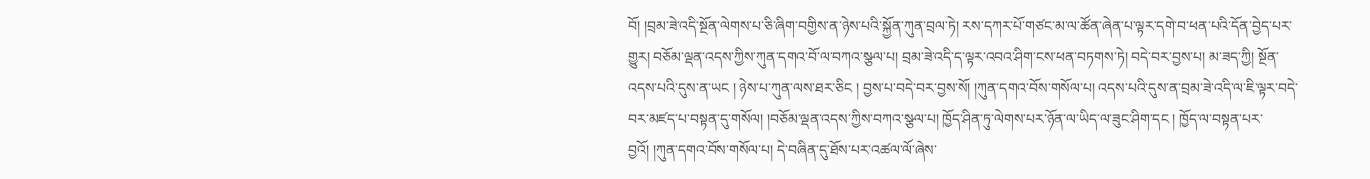བོ། །བྲམ་ཟེ་འདི་སྔོན་ལེགས་པ་ཅི་ཞིག་བགྱིས་ན་ཉེས་པའི་སྐྱོན་ཀུན་བྲལ་ཏེ། རས་དཀར་པོ་གཙང་མ་ལ་ཚོན་ཞེན་པ་ལྟར་དགེ་བ་ཕན་པའི་དོན་བྱེད་པར་གྱུར། བཅོམ་ལྡན་འདས་ཀྱིས་ཀུན་དགའ་བོ་ལ་བཀའ་སྩལ་པ། བྲམ་ཟེ་འདི་ད་ལྟར་འབའ་ཤིག་ངས་ཕན་བཏགས་ཏེ། བདེ་བར་བྱས་པ། མ་ཟད་ཀྱི། སྔོན་འདས་པའི་དུས་ན་ཡང ། ཉེས་པ་ཀུན་ལས་ཐར་ཅིང ། བྱས་པ་བདེ་བར་བྱས་སོ། །ཀུན་དགའ་བོས་གསོལ་པ། འདས་པའི་དུས་ན་བྲམ་ཟེ་འདི་ལ་ཇི་ལྟར་བདེ་བར་མཛད་པ་བསྟན་དུ་གསོལ། །བཅོམ་ལྡན་འདས་ཀྱིས་བཀའ་སྩལ་པ། ཁྱོད་ཤིན་ཏུ་ལེགས་པར་ཉོན་ལ་ཡིད་ལ་ཟུང་ཤིག་དང ། ཁྱོད་ལ་བསྟན་པར་བྱའོ། །ཀུན་དགའ་བོས་གསོལ་པ། དེ་བཞིན་དུ་ཐོས་པར་འཚལ་ལོ་ཞེས་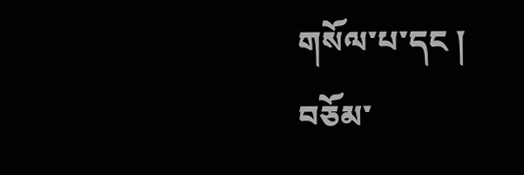གསོལ་པ་དང ། བཅོམ་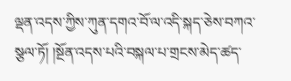ལྡན་འདས་ཀྱིས་ཀུན་དགའ་བོ་ལ་འདི་སྐད་ཅེས་བཀའ་སྩལ་ཏོ། །སྔོན་འདས་པའི་བསྐལ་པ་གྲངས་མེད་ཚད་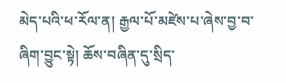མེད་པའི་ཕ་རོལ་ན། རྒྱལ་པོ་མཛེས་པ་ཞེས་བྱ་བ་ཞིག་བྱུང་སྟེ། ཆོས་བཞིན་དུ་སྲིད་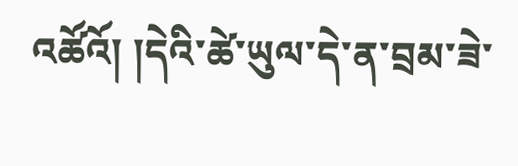འཚོའོ། །དེའི་ཚེ་ཡུལ་དེ་ན་བྲམ་ཟེ་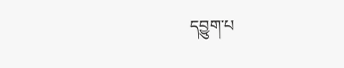དབྱུག་པ